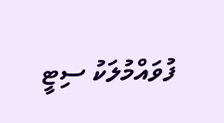ފުވައްމުލަކު ސިޓީ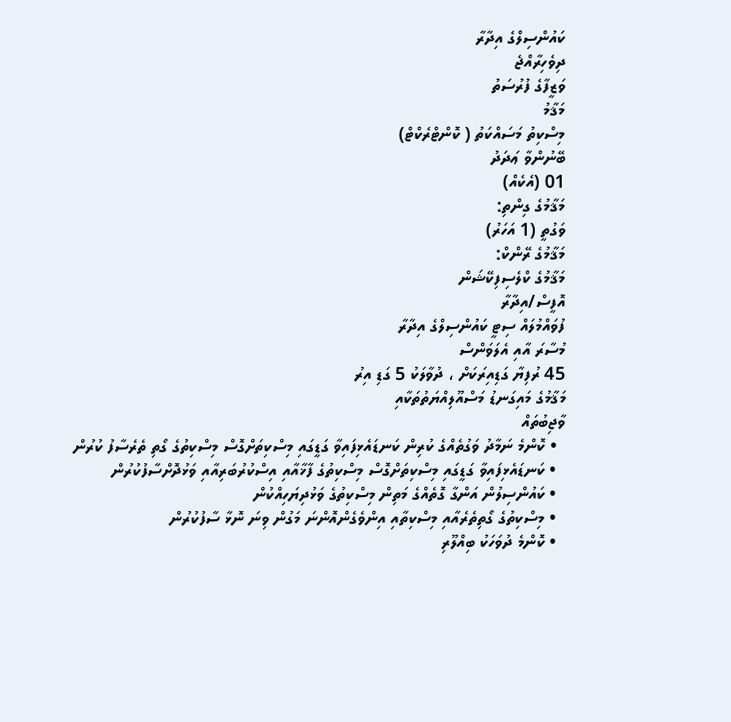ކައުންސިލްގެ އިދާރާ
ދިވެހިރާއްޖެ
ވަޒީފާގެ ފުރުސަތު
މަޤާމު
މިސްކިތު މަސައްކަތު ( ކޮންޓްރެކްޓް)
ބޭނުންވާ ޢަދަދު
01 (އެކެއް)
މަޤާމުގެ ގިންތި:
ވަގުތީ (1 އަހަރު)
މަޤާމުގެ ރޭންކް:
މަޤާމުގެ ކްލެސިފިކޭޝަން
އޮފީސް/އިދާރާ
ފުވައްމުލައް ސިޓީ ކައުންސިލްގެ އިދާރާ
މުސާރަ އާއި އެލަވަންސް
45 ރުފިޔާ ގަޑިއިރަކަށް ، ދުވާލަކު 5 ގަޑި އިރު
މަޤާމުގެ މައިގަނޑު މަސްއޫލިއްޔަތުތަކާއި
ވާޖިބުތައް
  • ކޮންމެ ނަމާދު ވަގުތެއްގެ ކުރިން ކަނޑައެޅިފައިވާ ގަޑީގައި މިސްކިތަށްގޮސް މިސްކިތުގެ ގޯތި ތެރެސާފު ކުރުން
  • ކަނޑައެޅިފައިވާ ގަޑީގައި މިސްކިތަށްގޮސް މިސްކިތުގެ ފާޚާއާއި އިސްކުރުބަރިއާއި ވަޅުދޮށްސާފުކުރުން
  • ކައުންސިލުން އަންގާ ގޮތެއްގެ މަތިން މިސްކިތުގެ ވަޅުދިޔަހިއްކުން
  • މިސްކިތުގެ ގޯތިތެރެއާއި މިސްކިތާއި އިންވެގެންއޮންނަ މަގުން ވިނަ ނޮޅާ ސާފުކުރުން
  • ކޮންމެ ދުވަހަކު ބިއްލޫރި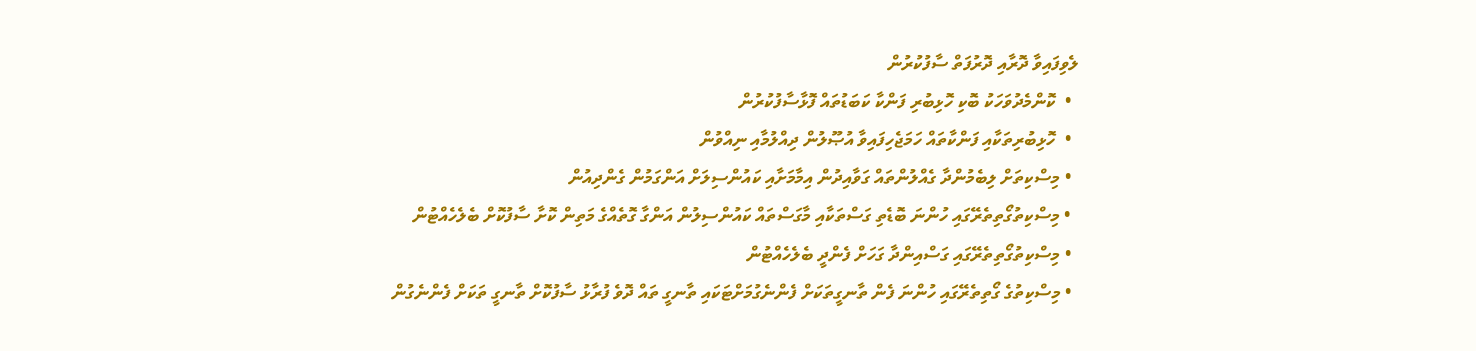ލެވިފައިވާ ދޮރާއި ދޮރުފަތް ސާފުކުރުން
  •  ކޮންމެދުވަހަކު ބޮކި ހޮޅިބުރި ފަންކާ ކަބަޑުތައް ފޮޅާސާފުކުރުން
  •  ހޮޅިބުރިތަކާއި ފަންކާތައް ހަމަޖެހިފައިވާ އުޞޫލުން ދިއްލުމާއި ނިއްވުން
  • މިސްކިތަށް ލިބެމުންދާ ގެއްލުންތައް ގަވާއިދުން އިމާމަށާއި ކައުންސިލަށް އަންގަމުން ގެންދިއުން
  • މިސްކިތުގޯތިތެރޭގައި ހުންނަ ބޮޑެތި ގަސްތަކާއި މާގަސްތައް ކައުންސިލުން އަންގާ ގޮތެއްގެ މަތިން ކޮށާ ސާފުކޮށް ބެލެހެއްޓުން
  • މިސްކިތުގޯތިތެރޭގައި ގަސްއިންދާ ގަހަށް ފެންދީ ބެލެހެއްޓުން
  • މިސްކިތުގެ ގޯތިތެރޭގައި ހުންނަ ފެން ތާނގީތަކަށް ފެންނެގުމަށްޓަކައި ތާނގީ ތައް ދޮވެ ފުރާޅު ސާފުކޮށް ތާނގީ ތަކަށް ފެންނެގުން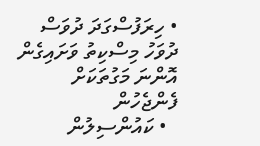• ހިރަފުސްގަދަ ދުވަސް ދުވަހު މިސްކިތު ވަށައިގެން އޮންނަ މަގުތަކަށް ފެންޖެހުން
  • ކައުންސިލުން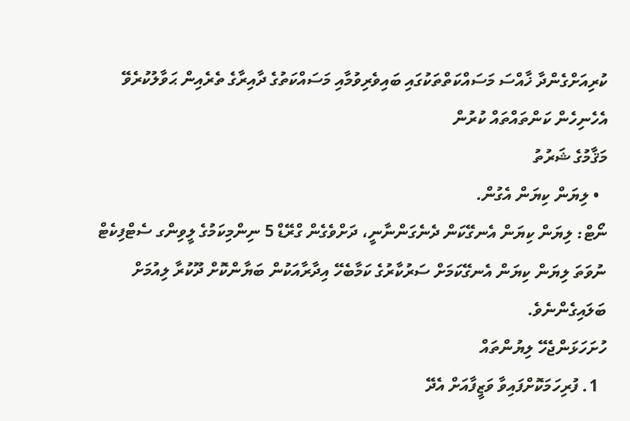ކުރިއަށްގެންދާ ޚާއްސަ މަސައްކަތްތަކުގައި ބައިވެރިވުމާއި މަސައްކަތުގެ ދާއިރާގެ ތެރެއިން ޙަވާލުކުރެވޭ އެހެނިހެން ކަންތައްތައް ކުރުން
މަޤާމުގެ ޝަރުތު
  • ލިޔަން ކިޔަން އެގުން.
ނޯޓް: ލިޔަން ކިޔަން އެނގޭކަން ދެނެގަންނާނީ، ދަށްވެގެން ގްރޭޑް 5 ނިންމިކަމުގެ ލީވިންގ ސެޓްފިކެޓް ނުވަތަ ލިޔަން ކިޔަން އެނގޭކަމަށް ސަރުކާރުގެ ކަމާބެހޭ އިދާރާއަކުން ބަޔާންކޮށް ދޫކުރާ ލިއުމަށް ބަލައިގެންނެވެ.
ހުށަހަޅަންޖެހޭ ލިޔުންތައް
  1. ފުރިހަމަކޮށްފައިވާ ވަޒީފާއަށް އެދޭ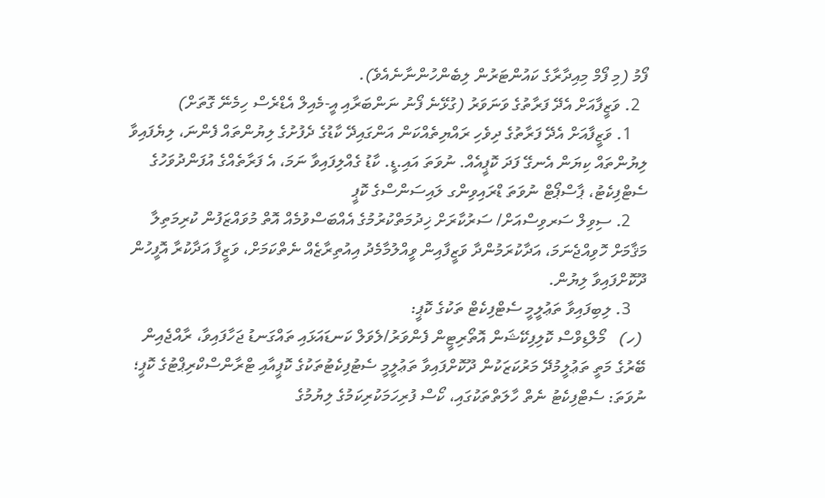ފޯމު (މި ފޯމް މިއިދާރާގެ ކައުންޓަރުން ލިބެންހުންނާނެއެވެ).
  2. ވަޒީފާއަށް އެދޭ ފަރާތުގެ ވަނަވަރު (ގުޅޭނެ ފޯނު ނަންބަރާއި އީ-މެއިލް އެޑްރެސް ހިމެނޭ ގޮތަށް)
    1. ވަޒީފާއަށް އެދޭ ފަރާތުގެ ދިވެހި ރައްޔިތެއްކަން އަންގައިދޭ ކާޑުގެ ދެފުށުގެ ލިޔުންތައް ފެންނަ، ލިޔެފައިވާ ލިޔުންތައް ކިޔަން އެނގޭ ފަދަ ކޮޕީއެއް. ނުވަތަ އައި.ޑީ. ކާޑު ގެއްލިފައިވާ ނަމަ، އެ ފަރާތެއްގެ އުފަންދުވަހުގެ ސެޓްފިކެޓު، ޕާސްޕޯޓް ނުވަތަ ޑްރައިވިންގ ލައިސަންސްގެ ކޮޕީ
    2. ސިވިލް ސަރވިސްއަށް/ ސަރުކާރަށް ޚިދުމަތްކުރުމުގެ އެއްބަސްވުމެއް އޮތް މުވައްޒަފުން ކުރިމަތިލާ މަޤާމަށް ހޮވިއްޖެނަމަ، އަދާކުރަމުންދާ ވަޒީފާއިން ވީއްލުމާމެދު އިއުތިރާޒެއް ނެތްކަމަށް، ވަޒީފާ އަދާކުރާ އޮފީހުން ދޫކޮށްފައިވާ ލިޔުން.
    3. ލިބިފައިވާ ތަޢުލީމީ ސެޓްފިކެޓް ތަކުގެ ކޮޕީ:
 (ހ)   މޯލްޑިވްސް ކޮލިފިކޭޝަން އޮތޯރިޓީން ފެންވަރު/ލެވަލް ކަނޑައަޅައި ތައްގަނޑު ޖަހާފައިވާ، ރާއްޖެއިން ބޭރުގެ މަތީ ތަޢުލީމުދޭ މަރުކަޒަކުން ދޫކޮށްފައިވާ ތަޢުލީމީ ސެޓުފިކެޓުތަކުގެ ކޮޕީއާއި ޓްރާންސްކްރިޕްޓުގެ ކޮޕީ؛ ނުވަތަ: ސެޓްފިކެޓު ނެތް ހާލަތްތަކުގައި، ކޯސް ފުރިހަމަކުރިކަމުގެ ލިޔުމުގެ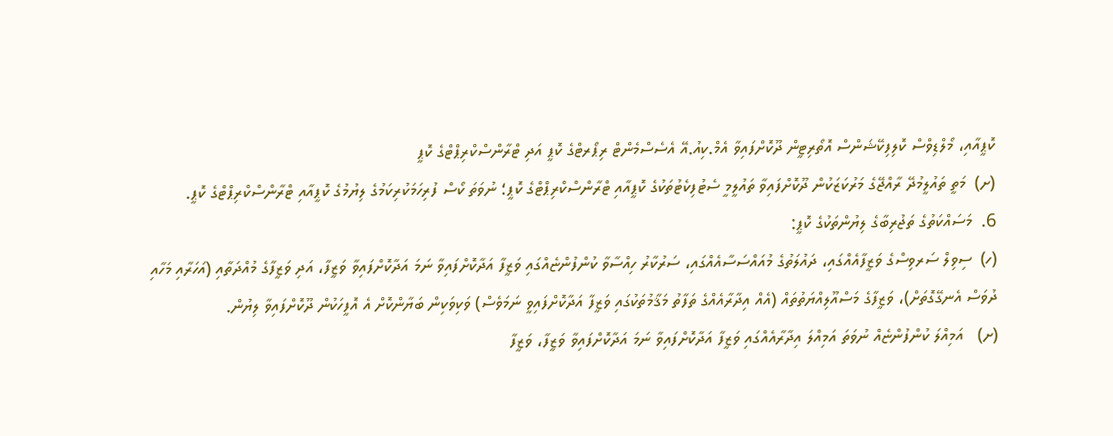ކޮޕީއާއި، މޯލްޑިވްސް ކޮލިފިކޭޝަންސް އޮތޯރިޓީން ދޫކޮށްފައިވާ އެމް.ކިއު.އޭ އެސެސްމެންޓް ރިޕޯރޓްގެ ކޮޕީ އަދި ޓްރާންސްކްރިޕްޓްގެ ކޮޕީ
(ށ)  މަތީ ތައުލީމުދޭ ރާއްޖޭގެ މަރުކަޒަކުން ދޫކޮށްފައިވާ ތައުލީމީ ސެޓުފިކެޓުތަކުގެ ކޮޕީއާއި ޓްރާންސްކްރިޕްޓްގެ ކޮޕީ؛ ނުވަތަ ކޯސް ފުރިހަމަކުރިކަމުގެ ލިޔުމުގެ ކޮޕީއާއި ޓްރާންސްކްރިޕްޓްގެ ކޮޕީ.
6.  މަސައްކަތުގެ ތަޖުރިބާގެ ލިޔުންތަކުގެ ކޮޕީ:
(ހ)  ސިވިލް ސަރވިސްގެ ވަޒީފާއެއްގައި، ދައުލަތުގެ މުއައްސަސާއެއްގައި، ސަރުކާރު ހިއްސާވާ ކުންފުންޏެއްގައި ވަޒީފާ އަދާކޮށްފައިވާ ނަމަ އަދާކޮށްފައިވާ ވަޒީފާ، އަދި ވަޒީފާގެ މުއްދަތާއި (އަހަރާއި މަހާއި ދުވަސް އެނގޭގޮތަށް)، ވަޒީފާގެ މަސްއޫލިއްޔަތުތައް (އެއް އިދާރާއެއްގެ ތަފާތު މަޤާމުތަކުގައި ވަޒީފާ އަދާކޮށްފައިވީ ނަމަވެސް) ވަކިވަކިން ބަޔާންކޮށް އެ އޮފީހަކުން ދޫކޮށްފައިވާ ލިޔުން.
(ށ)   އަމިއްލަ ކުންފުންޏެއް ނުވަތަ އަމިއްލަ އިދާރާއެއްގައި ވަޒީފާ އަދާކޮށްފައިވާ ނަމަ އަދާކޮށްފައިވާ ވަޒީފާ، ވަޒީފާ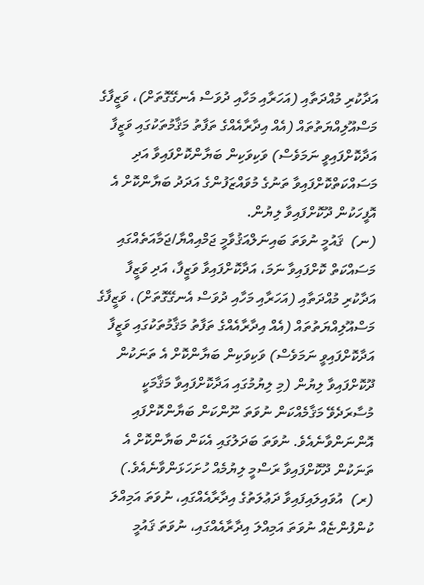އަދާކުރި މުއްދަތާއި (އަހަރާއި މަހާއި ދުވަސް އެނގޭގޮތަށް)، ވަޒީފާގެ މަސްއޫލިއްޔަތުތައް (އެއް އިދާރާއެއްގެ ތަފާތު މަޤާމުތަކުގައި ވަޒީފާ އަދާކޮށްފައިވީ ނަމަވެސް) ވަކިވަކިން ބަޔާންކޮށްފައިވާ އަދި މަސައްކަތްކޮށްފައިވާ ތަނުގެ މުވައްޒަފުންގެ އަދަދު ބަޔާންކޮށް އެ އޮފީހަކުން ދޫކޮށްފައިވާ ލިޔުން.
(ނ)  ޤައުމީ ނުވަތަ ބައިނަލްއަޤުވާމީ ޖަމްއިއްޔާ/ޖަމާއަތެއްގައި މަސައްކަތް ކޮށްފައިވާ ނަމަ، އަދާކޮށްފައިވާ ވަޒީފާ، އަދި ވަޒީފާ އަދާކުރި މުއްދަތާއި (އަހަރާއި މަހާއި ދުވަސް އެނގޭގޮތަށް)، ވަޒީފާގެ މަސްއޫލިއްޔަތުތައް (އެއް އިދާރާއެއްގެ ތަފާތު މަޤާމުތަކުގައި ވަޒީފާ އަދާކޮށްފައިވީ ނަމަވެސް) ވަކިވަކިން ބަޔާންކޮށް އެ ތަނަކުން ދޫކޮށްފައިވާ ލިޔުން (މި ލިޔުމުގައި އަދާކޮށްފައިވާ މަޤާމަކީ މުސާރަދެވޭ މަޤާމެއްކަން ނުވަތަ ނޫންކަން ބަޔާންކޮށްފައި އޮންނަންވާނެއެވެ. ނުވަތަ ބަދަލުގައި އެކަން ބަޔާންކޮށް އެ ތަނަކުން ދޫކޮށްފައިވާ ރަސްމީ ލިޔުމެއް ހުށަހަޅަންވާނެއެވެ.)
(ރ)  އުވައިލައިފައިވާ ދަޢުލަތުގެ އިދާރާއެއްގައި، ނުވަތަ އަމިއްލަ ކުންފުންޏެއް ނުވަތަ އަމިއްލަ އިދާރާއެއްގައި، ނުވަތަ ޤައުމީ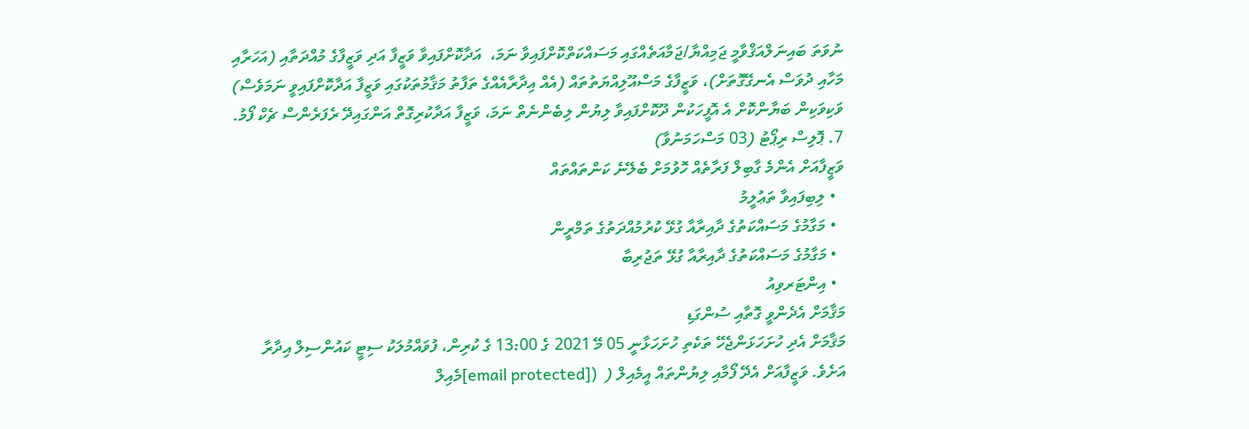ނުވަތަ ބައިނަލްއަޤްވާމީ ޖަމިއްޔާ/ޖަމާއަތެއްގައި މަސައްކަތްކޮށްފައިވާ ނަމަ،  އަދާކޮށްފައިވާ ވަޒީފާ އަދި ވަޒީފާގެ މުއްދަތާއި (އަހަރާއި މަހާއި ދުވަސް އެނގޭގޮތަށް)، ވަޒީފާގެ މަސްއޫލިއްޔަތުތައް (އެއް އިދާރާއެއްގެ ތަފާތު މަޤާމުތަކުގައި ވަޒީފާ އަދާކޮށްފައިވީ ނަމަވެސް) ވަކިވަކިން ބަޔާންކޮށް އެ އޮފީހަކުން ދޫކޮށްފައިވާ ލިޔުން ލިބެންނެތް ނަމަ، ވަޒީފާ އަދާކުރިގޮތް އަންގައިދޭ ރެފަރެންސް ޗެކް ފޯމު.
7. ޕޮލިސް ރިޕޯޓު (03 މަސްހަމަނުވާ)
ވަޒީފާއަށް އެންމެ ގާބިލް ފަރާތެއް ހޮވުމަށް ބެލޭނެ ކަންތައްތައް
  • ލިބިފައިވާ ތަޢުލީމު
  • މަގާމުގެ މަސައްކަތުގެ ދާއިރާއާ ގުޅޭ ކުރުމުއްދަތުގެ ތަމްރީން
  • މަގާމުގެ މަސައްކަތުގެ ދާއިރާއާ ގުޅޭ ތަޖުރިބާ
  • އިންޓަރވިއު
މަޤާމަށް އެދެންވީ ގޮތާއި ސުންގަޑި
މަޤާމަށް އެދި ހުށަހަޅަންޖެހޭ ތަކެތި ހުށަހަޅާނީ 05 މޭ 2021 ގެ 13:00 ގެ ކުރިން، ފުވައްމުލަކު ސިޓީ ކައުންސިލް އިދާރާ އަށެވެ. ވަޒީފާއަށް އެދޭ ފޯމާއި ލިޔުންތައް އީމެއިލް (  ([email protected]މެއިލް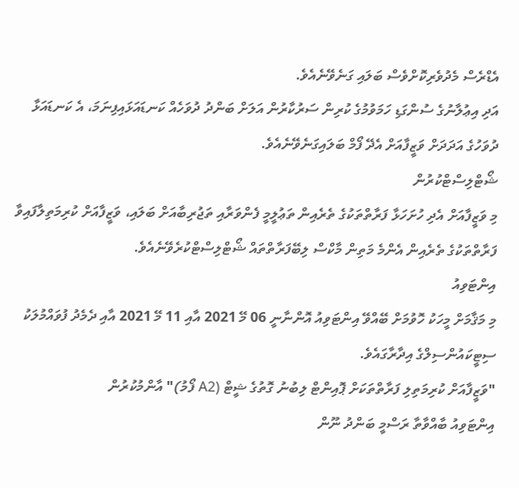އެޑްރެސް މެދުވެރިކޮށްވެސް ބަލައި ގަނެވޭނެއެވެ.
އަދި އިޢުލާނުގެ ސުންގަޑި ހަމަވުމުގެ ކުރިން ސަރުކާރުން އަލަށް ބަންދު ދުވަހެއް ކަނޑައަޅައިފިނަމަ، އެ ކަނޑައަޅާ ދުވަހުގެ އަދަދަށް ވަޒީފާއަށް އެދޭ ފޯމް ބަލައިގަނެވޭނެއެވެ.
ޝޯޓްލިސްޓްކުރުން
މި ވަޒީފާއަށް އެދި ހުށަހަޅާ ފަރާތްތަކުގެ ތެރެއިން ތަޢުލީމީ ފެންވަރާއި ތަޖުރިބާއަށް ބަލައި، ވަޒީފާއަށް ކުރިމަތިލާފައިވާ ފަރާތްތަކުގެ ތެރެއިން އެންމެ މަތިން މާކްސް ލިބޭފަރާތްތައް ޝޯޓްލިސްޓްކުރެވޭނެއެވެ.
އިންޓަވިއު
މި މަޤާމަށް މީހަކު ހޮވުމަށް ބޭއްވޭ އިންޓަވިއު އޮންނާނީ 06 މޭ 2021 އާއި 11 މޭ 2021 އާއި ދެމެދު ފުވައްމުލަކު ސިޓީކައުންސިލްގެ އިދާރާގައެވެ.
"ވަޒީފާއަށް ކުރިމަތިލި ފަރާތްތަކަށް ޕޮއިންޓް ލިބުނު ގޮތުގެ ޝީޓް (A2 ފޯމު)" އާންމުކުރުން
އިންޓަވިއު ބާއްވާތާ ރަސްމީ ބަންދު ނޫން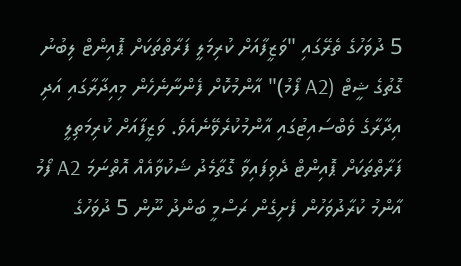5 ދުވަހުގެ ތެރޭގައި "ވަޒީފާއަށް ކުރިމަލީ ފަރާތްތަކަށް ޕޮއިންޓް ލިބުނު ގޮތުގެ ޝީޓް (A2 ފޯމު)" އާންމުކޮށް ފެންނާނެހެން މިއިދާރާގައި އަދި އިދާރާގެ ވެބްސައިޓުގައި އާންމުކުރެވޭނެއެވެ. ވަޒީފާއަށް ކުރިމަތިލީ ފަރާތްތަކަށް ޕޮއިންޓް ދެވިފައިވާ ގޮތާމެދު ޝަކުވާއެއް އޮތްނަމަ A2 ފޯމު އާންމު ކުރާދުވަހުން ފެށިގެން ރަސްމީ ބަންދު ނޫން 5 ދުވަހުގެ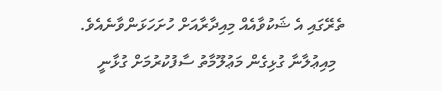ތެރޭގައި އެ ޝަކުވާއެއް މިއިދާރާއަށް ހުށަހަޅަންވާނެއެވެ.
  މިއިޢުލާނާ ގުޅިގެން މަޢުލޫމާތު ސާފުކުރުމަށް ގުޅާނީ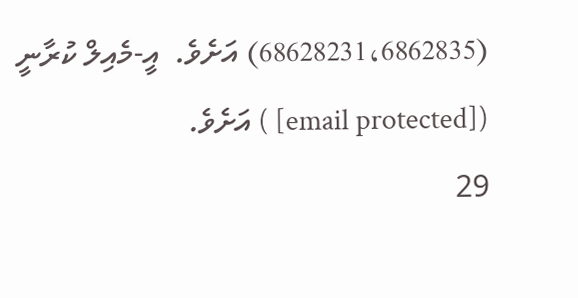(68628231،6862835) އަށެވެ.  އީ-މެއިލް ކުރާނީ ([email protected] ) އަށެވެ.
29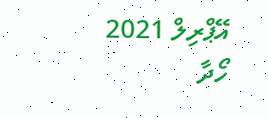އޭޕްރިލް 2021
ހޯދާ